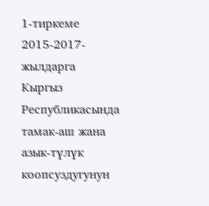1-тиркеме
2015-2017-жылдарга Кыргыз Республикасында тамак-аш жана
азык-түлүк коопсуздугунун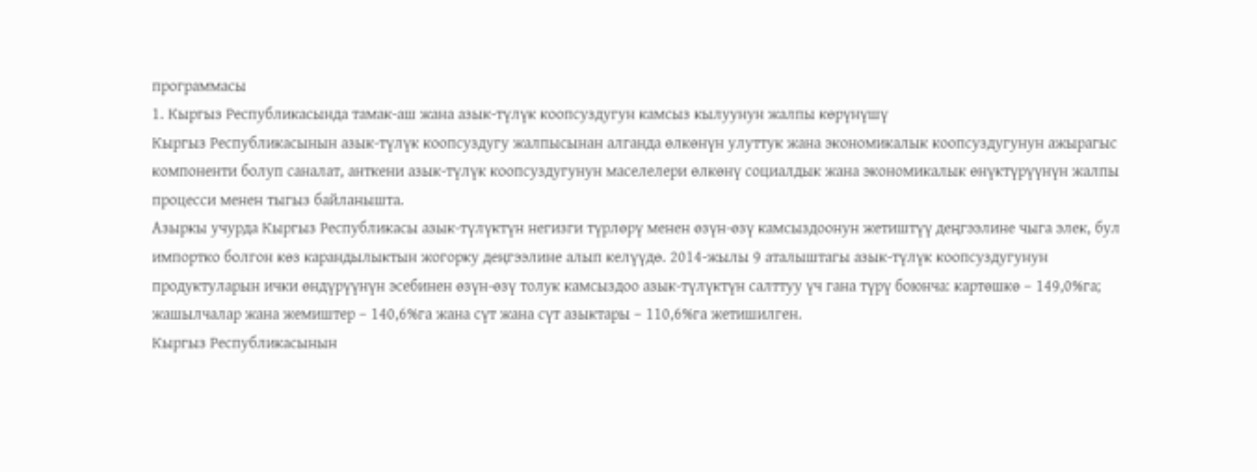программасы
1. Кыргыз Республикасында тамак-аш жана азык-түлүк коопсуздугун камсыз кылуунун жалпы көрүнүшү
Кыргыз Республикасынын азык-түлүк коопсуздугу жалпысынан алганда өлкөнүн улуттук жана экономикалык коопсуздугунун ажырагыс компоненти болуп саналат, анткени азык-түлүк коопсуздугунун маселелери өлкөнү социалдык жана экономикалык өнүктүрүүнүн жалпы процесси менен тыгыз байланышта.
Азыркы учурда Кыргыз Республикасы азык-түлүктүн негизги түрлөрү менен өзүн-өзү камсыздоонун жетиштүү деңгээлине чыга элек, бул импортко болгон көз карандылыктын жогорку деңгээлине алып келүүдө. 2014-жылы 9 аталыштагы азык-түлүк коопсуздугунун продуктуларын ички өндүрүүнүн эсебинен өзүн-өзү толук камсыздоо азык-түлүктүн салттуу үч гана түрү боюнча: картөшкө – 149,0%га; жашылчалар жана жемиштер – 140,6%га жана сүт жана сүт азыктары – 110,6%га жетишилген.
Кыргыз Республикасынын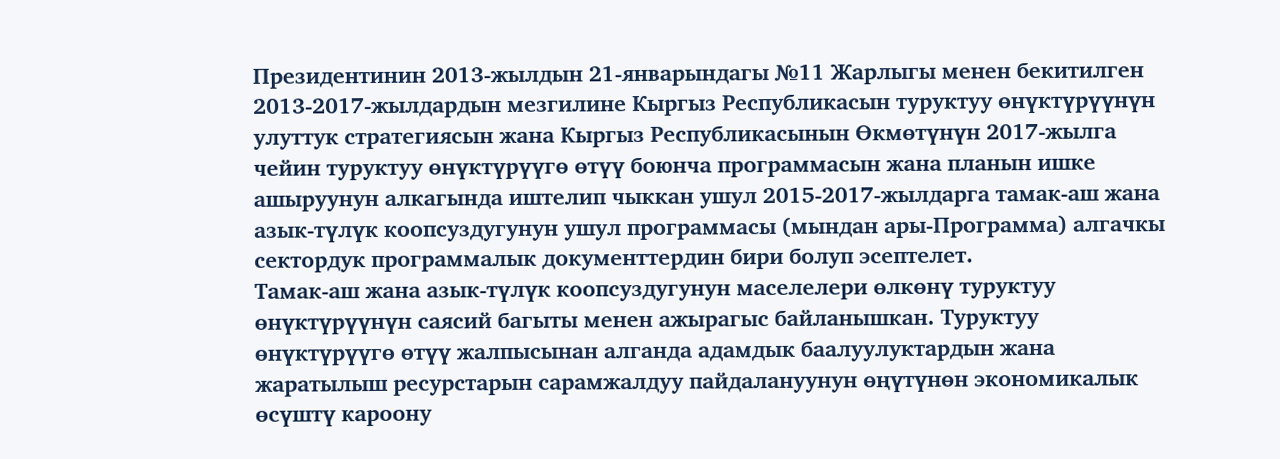Президентинин 2013-жылдын 21-январындагы №11 Жарлыгы менен бекитилген 2013-2017-жылдардын мезгилине Кыргыз Республикасын туруктуу өнүктүрүүнүн улуттук стратегиясын жана Кыргыз Республикасынын Өкмөтүнүн 2017-жылга чейин туруктуу өнүктүрүүгө өтүү боюнча программасын жана планын ишке ашыруунун алкагында иштелип чыккан ушул 2015-2017-жылдарга тамак-аш жана азык-түлүк коопсуздугунун ушул программасы (мындан ары-Программа) алгачкы сектордук программалык документтердин бири болуп эсептелет.
Тамак-аш жана азык-түлүк коопсуздугунун маселелери өлкөнү туруктуу өнүктүрүүнүн саясий багыты менен ажырагыс байланышкан. Туруктуу өнүктүрүүгө өтүү жалпысынан алганда адамдык баалуулуктардын жана жаратылыш ресурстарын сарамжалдуу пайдалануунун өңүтүнөн экономикалык өсүштү кароону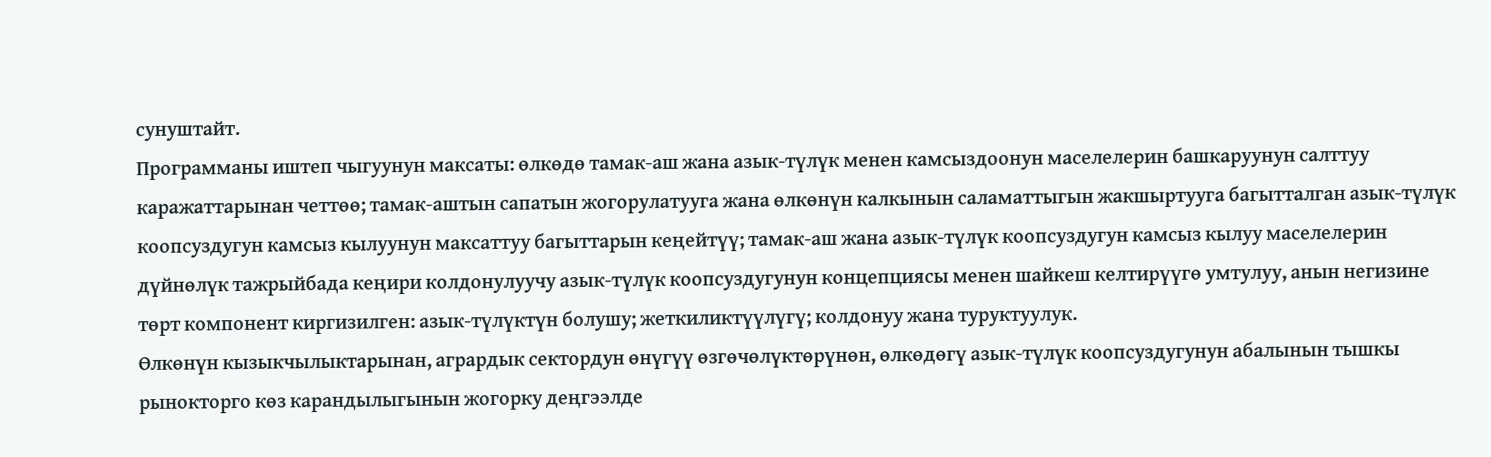сунуштайт.
Программаны иштеп чыгуунун максаты: өлкөдө тамак-аш жана азык-түлүк менен камсыздоонун маселелерин башкаруунун салттуу каражаттарынан четтөө; тамак-аштын сапатын жогорулатууга жана өлкөнүн калкынын саламаттыгын жакшыртууга багытталган азык-түлүк коопсуздугун камсыз кылуунун максаттуу багыттарын кеңейтүү; тамак-аш жана азык-түлүк коопсуздугун камсыз кылуу маселелерин дүйнөлүк тажрыйбада кеңири колдонулуучу азык-түлүк коопсуздугунун концепциясы менен шайкеш келтирүүгө умтулуу, анын негизине төрт компонент киргизилген: азык-түлүктүн болушу; жеткиликтүүлүгү; колдонуу жана туруктуулук.
Өлкөнүн кызыкчылыктарынан, агрардык сектордун өнүгүү өзгөчөлүктөрүнөн, өлкөдөгү азык-түлүк коопсуздугунун абалынын тышкы рынокторго көз карандылыгынын жогорку деңгээлде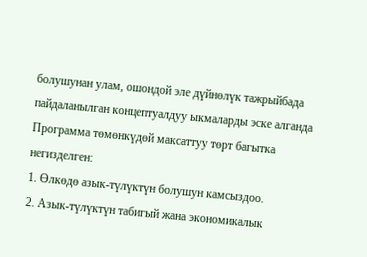болушунан улам, ошондой эле дүйнөлүк тажрыйбада пайдаланылган концептуалдуу ыкмаларды эске алганда Программа төмөнкүдөй максаттуу төрт багытка негизделген:
1. Өлкөдө азык-түлүктүн болушун камсыздоо.
2. Азык-түлүктүн табигый жана экономикалык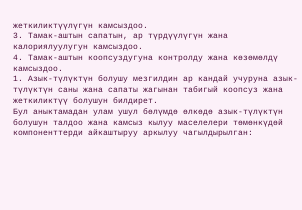жеткиликтүүлүгүн камсыздоо.
3. Тамак-аштын сапатын, ар түрдүүлүгүн жана калориялуулугун камсыздоо.
4. Тамак-аштын коопсуздугуна контролду жана көзөмөлдү камсыздоо.
1. Азык-түлүктүн болушу мезгилдин ар кандай учуруна азык-түлүктүн саны жана сапаты жагынан табигый коопсуз жана жеткиликтүү болушун билдирет.
Бул аныктамадан улам ушул бөлүмдө өлкөдө азык-түлүктүн болушун талдоо жана камсыз кылуу маселелери төмөнкүдөй компоненттерди айкаштыруу аркылуу чагылдырылган: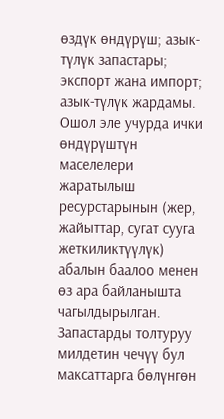өздүк өндүрүш; азык-түлүк запастары; экспорт жана импорт; азык-түлүк жардамы.
Ошол эле учурда ички өндүрүштүн маселелери жаратылыш ресурстарынын (жер, жайыттар, сугат сууга жеткиликтүүлүк) абалын баалоо менен өз ара байланышта чагылдырылган. Запастарды толтуруу милдетин чечүү бул максаттарга бөлүнгөн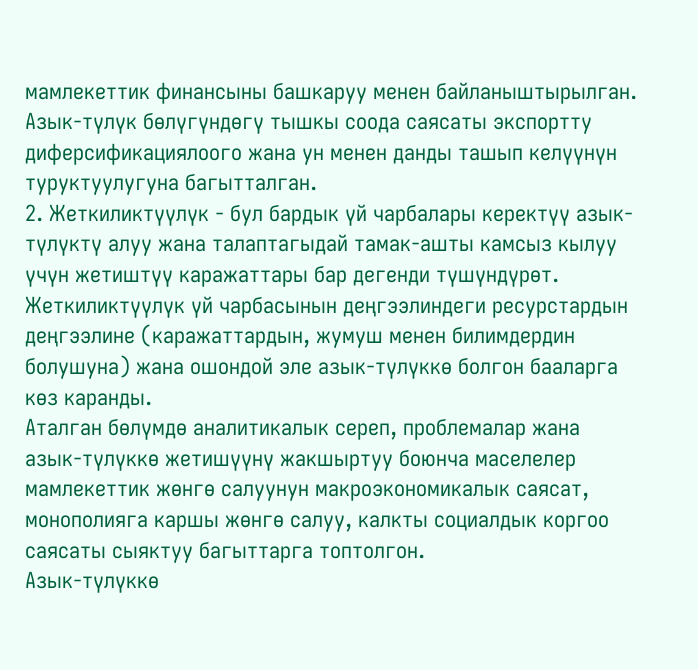мамлекеттик финансыны башкаруу менен байланыштырылган.
Азык-түлүк бөлүгүндөгү тышкы соода саясаты экспортту диферсификациялоого жана ун менен данды ташып келүүнүн туруктуулугуна багытталган.
2. Жеткиликтүүлүк - бул бардык үй чарбалары керектүү азык-түлүктү алуу жана талаптагыдай тамак-ашты камсыз кылуу үчүн жетиштүү каражаттары бар дегенди түшүндүрөт. Жеткиликтүүлүк үй чарбасынын деңгээлиндеги ресурстардын деңгээлине (каражаттардын, жумуш менен билимдердин болушуна) жана ошондой эле азык-түлүккө болгон бааларга көз каранды.
Аталган бөлүмдө аналитикалык сереп, проблемалар жана азык-түлүккө жетишүүнү жакшыртуу боюнча маселелер мамлекеттик жөнгө салуунун макроэкономикалык саясат, монополияга каршы жөнгө салуу, калкты социалдык коргоо саясаты сыяктуу багыттарга топтолгон.
Азык-түлүккө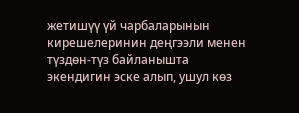жетишүү үй чарбаларынын кирешелеринин деңгээли менен түздөн-түз байланышта экендигин эске алып, ушул көз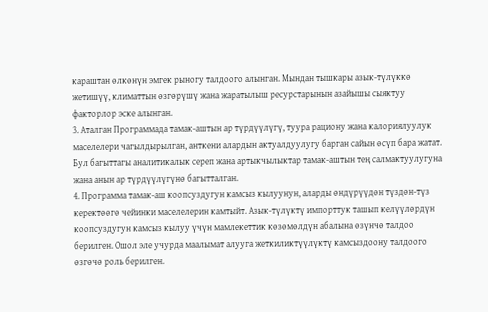караштан өлкөнүн эмгек рыногу талдоого алынган. Мындан тышкары азык-түлүккө жетишүү, климаттын өзгөрүшү жана жаратылыш ресурстарынын азайышы сыяктуу факторлор эске алынган.
3. Аталган Программада тамак-аштын ар түрдүүлүгү, туура рациону жана калориялуулук маселелери чагылдырылган, анткени алардын актуалдуулугу барган сайын өсүп бара жатат. Бул багыттагы аналитикалык сереп жана артыкчылыктар тамак-аштын тең салмактуулугуна жана анын ар түрдүүлүгүнө багытталган.
4. Программа тамак-аш коопсуздугун камсыз кылуунун, аларды өндүрүүдөн түздөн-түз керектөөгө чейинки маселелерин камтыйт. Азык-түлүктү импорттук ташып келүүлөрдүн коопсуздугун камсыз кылуу үчүн мамлекеттик көзөмөлдүн абалына өзүнчө талдоо берилген. Ошол эле учурда маалымат алууга жеткиликтүүлүктү камсыздоону талдоого өзгөчө роль берилген.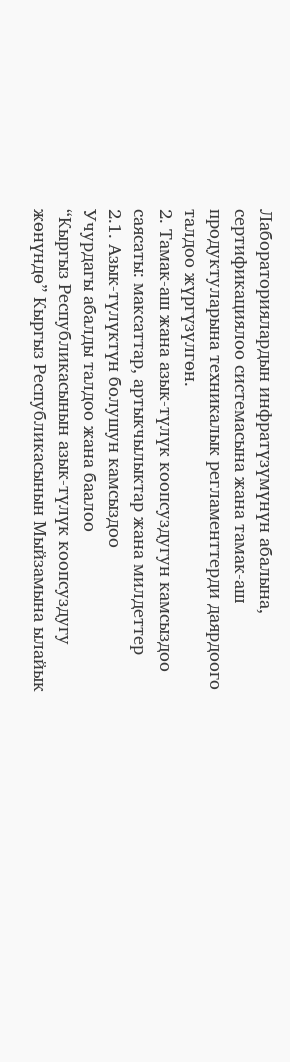Лабораториялардын инфратүзүмүнүн абалына, сертификациялоо системасына жана тамак-аш продуктуларына техникалык регламенттерди даярдоого талдоо жүргүзүлгөн.
2. Тамак-аш жана азык-түлүк коопсуздугун камсыздоо саясаты: максаттар, артыкчылыктар жана милдеттер
2.1. Азык-түлүктүн болушун камсыздоо
Учурдагы абалды талдоо жана баалоо
“Кыргыз Республикасынын азык-түлүк коопсуздугу жөнүндө” Кыргыз Республикасынын Мыйзамына ылайык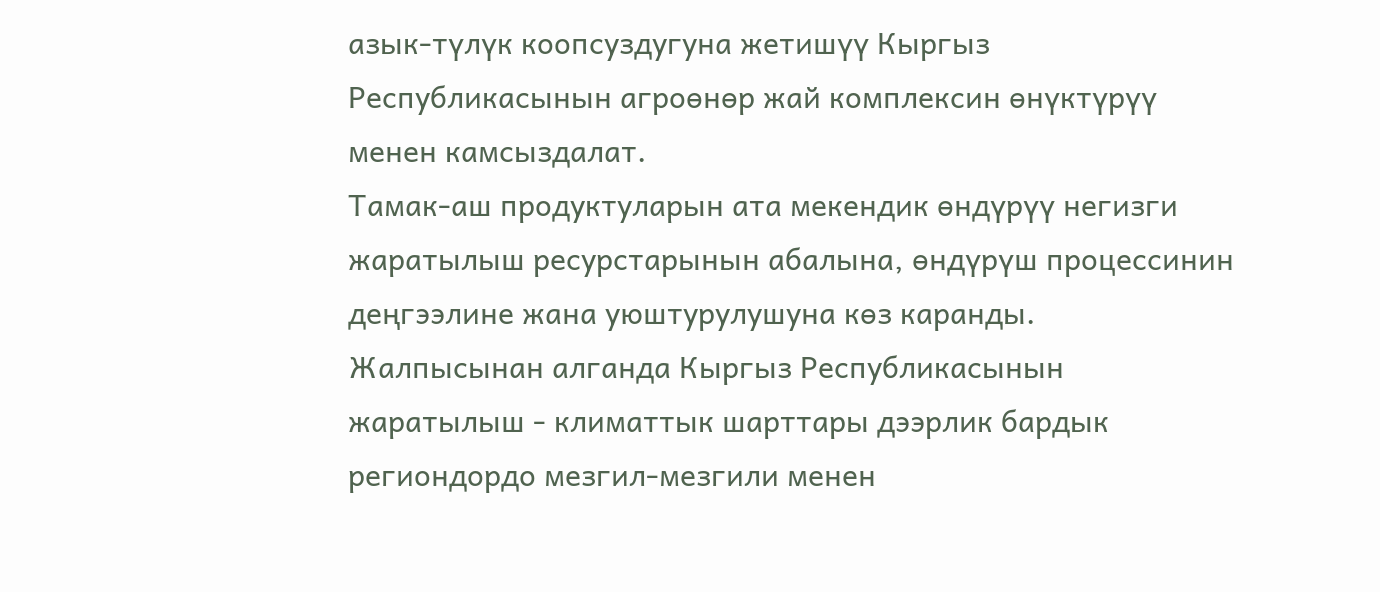азык-түлүк коопсуздугуна жетишүү Кыргыз Республикасынын агроөнөр жай комплексин өнүктүрүү менен камсыздалат.
Тамак-аш продуктуларын ата мекендик өндүрүү негизги жаратылыш ресурстарынын абалына, өндүрүш процессинин деңгээлине жана уюштурулушуна көз каранды.
Жалпысынан алганда Кыргыз Республикасынын жаратылыш - климаттык шарттары дээрлик бардык региондордо мезгил-мезгили менен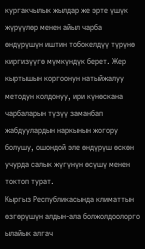кургакчылык жылдар же эрте үшүк жүрүүлөр менен айыл чарба өндүрүшүн иштин тобокелдүү түрүнө киргизүүгө мүмкүндүк берет. Жер кыртышын коргоонун натыйжалуу методун колдонуу, ири күнөскана чарбаларын түзүү заманбап жабдуулардын наркынын жогору болушу, ошондой эле өндүрүш өскөн учурда салык жүгүнүн өсүшү менен токтоп турат.
Кыргыз Республикасында климаттын өзгөрүшүн алдын-ала болжолдоолорго ылайык алгач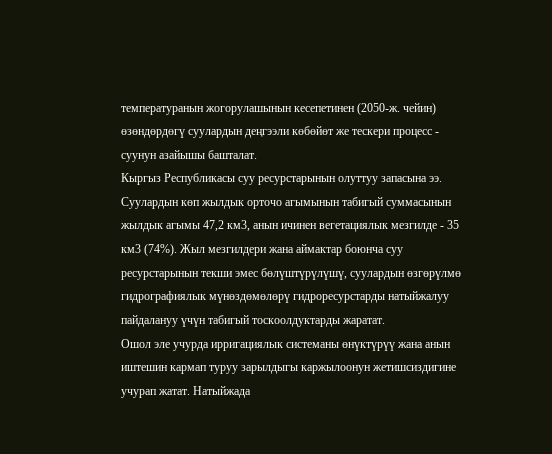температуранын жогорулашынын кесепетинен (2050-ж. чейин) өзөндөрдөгү суулардын деңгээли көбөйөт же тескери процесс - суунун азайышы башталат.
Кыргыз Республикасы суу ресурстарынын олуттуу запасына ээ. Суулардын көп жылдык орточо агымынын табигый суммасынын жылдык агымы 47,2 км3, анын ичинен вегетациялык мезгилде - 35 км3 (74%). Жыл мезгилдери жана аймактар боюнча суу ресурстарынын текши эмес бөлүштүрүлүшү, суулардын өзгөрүлмө гидрографиялык мүнөздөмөлөрү гидроресурстарды натыйжалуу пайдалануу үчүн табигый тоскоолдуктарды жаратат.
Ошол эле учурда ирригациялык системаны өнүктүрүү жана анын иштешин кармап туруу зарылдыгы каржылоонун жетишсиздигине учурап жатат. Натыйжада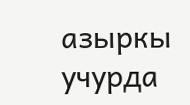азыркы учурда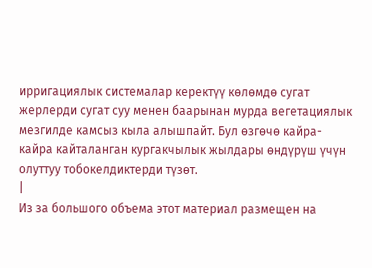ирригациялык системалар керектүү көлөмдө сугат жерлерди сугат суу менен баарынан мурда вегетациялык мезгилде камсыз кыла алышпайт. Бул өзгөчө кайра-кайра кайталанган кургакчылык жылдары өндүрүш үчүн олуттуу тобокелдиктерди түзөт.
|
Из за большого объема этот материал размещен на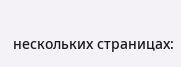нескольких страницах: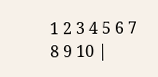1 2 3 4 5 6 7 8 9 10 |